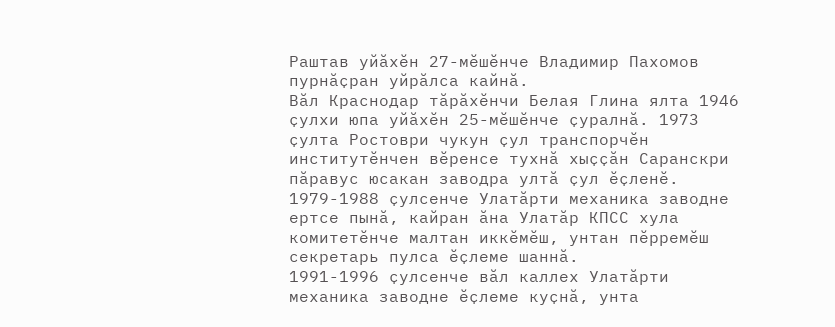Раштав уйӑхӗн 27-мӗшӗнче Владимир Пахомов пурнӑҫран уйрӑлса кайнӑ.
Вӑл Краснодар тӑрӑхӗнчи Белая Глина ялта 1946 ҫулхи юпа уйӑхӗн 25-мӗшӗнче ҫуралнӑ. 1973 ҫулта Ростоври чукун ҫул транспорчӗн институтӗнчен вӗренсе тухнӑ хыҫҫӑн Саранскри пӑравус юсакан заводра ултӑ ҫул ӗҫленӗ.
1979-1988 ҫулсенче Улатӑрти механика заводне ертсе пынӑ, кайран ӑна Улатӑр КПСС хула комитетӗнче малтан иккӗмӗш, унтан пӗрремӗш секретарь пулса ӗҫлеме шаннӑ.
1991-1996 ҫулсенче вӑл каллех Улатӑрти механика заводне ӗҫлеме куҫнӑ, унта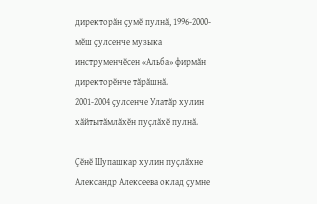директорӑн ҫумӗ пулнӑ, 1996-2000-мӗш ҫулсенче музыка инструменчӗсен «Альба» фирмӑн директорӗнче тӑрӑшнӑ.
2001-2004 ҫулсенче Улатӑр хулин хӑйтытӑмлӑхӗн пуҫлӑхӗ пулнӑ.

Ҫӗнӗ Шупашкар хулин пуҫлӑхне Александр Алексеева оклад ҫумне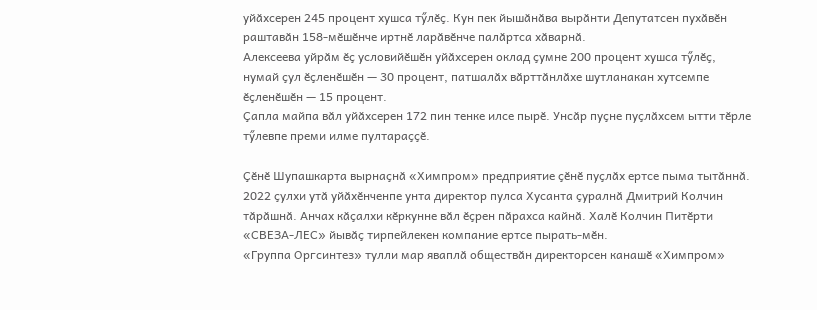уйӑхсерен 245 процент хушса тӳлӗҫ. Кун пек йышӑнӑва вырӑнти Депутатсен пухӑвӗн раштавӑн 158-мӗшӗнче иртнӗ ларӑвӗнче палӑртса хӑварнӑ.
Алексеева уйрӑм ӗҫ условийӗшӗн уйӑхсерен оклад ҫумне 200 процент хушса тӳлӗҫ, нумай ҫул ӗҫленӗшӗн — 30 процент, патшалӑх вӑрттӑнлӑхе шутланакан хутсемпе ӗҫленӗшӗн — 15 процент.
Ҫапла майпа вӑл уйӑхсерен 172 пин тенке илсе пырӗ. Унсӑр пуҫне пуҫлӑхсем ытти тӗрле тӳлевпе преми илме пултараҫҫӗ.

Ҫӗнӗ Шупашкарта вырнаҫнӑ «Химпром» предприятие ҫӗнӗ пуҫлӑх ертсе пыма тытӑннӑ.
2022 ҫулхи утӑ уйӑхӗнченпе унта директор пулса Хусанта ҫуралнӑ Дмитрий Колчин тӑрӑшнӑ. Анчах кӑҫалхи кӗркунне вӑл ӗҫрен пӑрахса кайнӑ. Халӗ Колчин Питӗрти «СВЕЗА-ЛЕС» йывӑҫ тирпейлекен компание ертсе пырать-мӗн.
«Группа Оргсинтез» тулли мар яваплӑ обществӑн директорсен канашӗ «Химпром»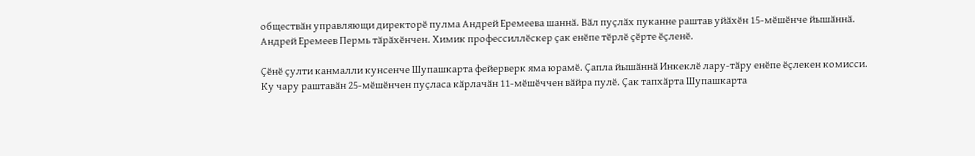обществӑн управляющи директорӗ пулма Андрей Еремеева шаннӑ. Вӑл пуҫлӑх пуканне раштав уйӑхӗн 15-мӗшӗнче йышӑннӑ.
Андрей Еремеев Пермь тӑрӑхӗнчен. Химик профессиллӗскер ҫак енӗпе тӗрлӗ ҫӗрте ӗҫленӗ.

Ҫӗнӗ ҫулти канмалли кунсенче Шупашкарта фейерверк яма юрамӗ. Ҫапла йышӑннӑ Инкеклӗ лару-тӑру енӗпе ӗҫлекен комисси.
Ку чару раштавӑн 25-мӗшӗнчен пуҫласа кӑрлачӑн 11-мӗшӗччен вӑйра пулӗ. Ҫак тапхӑрта Шупашкарта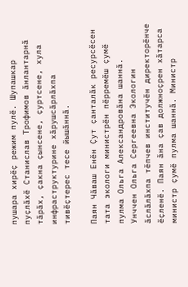пушара хирӗҫ режим пулӗ. Шупашкар пуҫлӑхӗ Станислав Трофимов ӑнлантарнӑ тӑрӑх, ҫакна ҫынсене, ҫуртсене, хула инфраструктурине хӑрушсӑрлӑхпа тивӗҫтерес тесе йышӑннӑ.

Паян Чӑваш Енӗн Ҫут ҫанталӑк ресурсӗсен тата экологи министрӗн пӗрремӗш ҫумӗ пулма Ольга Александровӑна шаннӑ.
Унччен Ольга Сергеевна Экологин ӑслӑлӑхпа тӗпчев институчӗн директорӗнче ӗҫленӗ. Паян ӑна ҫав должноҫрен хӑтарса министр ҫумӗ пулма шаннӑ. Министр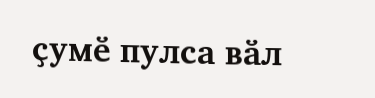ҫумӗ пулса вӑл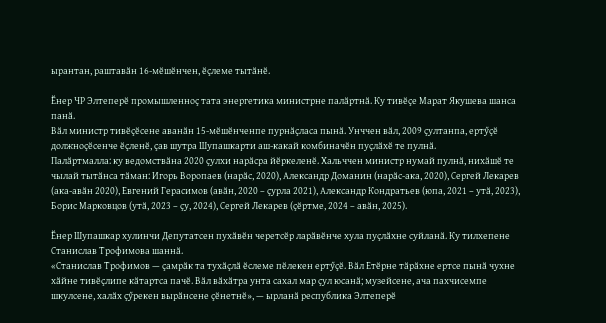ырантан, раштавӑн 16-мӗшӗнчен, ӗҫлеме тытӑнӗ.

Ӗнер ЧР Элтеперӗ промышленноҫ тата энергетика министрне палӑртнӑ. Ку тивӗҫе Марат Якушева шанса панӑ.
Вӑл министр тивӗҫӗсене аванӑн 15-мӗшӗнченпе пурнӑҫласа пынӑ. Унччен вӑл, 2009 ҫултанпа, ертӳҫӗ должноҫӗсенче ӗҫленӗ, ҫав шутра Шупашкарти аш-какай комбиначӗн пуҫлӑхӗ те пулнӑ.
Палӑртмалла: ку ведомствӑна 2020 ҫулхи нарӑсра йӗркеленӗ. Хальччен министр нумай пулнӑ, нихӑшӗ те чылай тытӑнса тӑман: Игорь Воропаев (нарӑс, 2020), Александр Доманин (нарӑс-ака, 2020), Сергей Лекарев (ака-авӑн 2020), Евгений Герасимов (авӑн, 2020 – ҫурла 2021), Александр Кондратьев (юпа, 2021 – утӑ, 2023), Борис Марковцов (утӑ, 2023 – ҫу, 2024), Сергей Лекарев (ҫӗртме, 2024 – авӑн, 2025).

Ӗнер Шупашкар хулинчи Депутатсен пухӑвӗн черетсӗр ларӑвӗнче хула пуҫлӑхне суйланӑ. Ку тилхепене Станислав Трофимова шаннӑ.
«Станислав Трофимов — ҫамрӑк та тухӑҫлӑ ӗслеме пӗлекен ертӳҫӗ. Вӑл Етӗрне тӑрӑхне ертсе пынӑ чухне хӑйне тивӗҫлипе кӑтартса пачӗ. Вӑл вӑхӑтра унта сахал мар ҫул юсанӑ; музейсене, ача пахчисемпе шкулсене, халӑх ҫӳрекен вырӑнсене ҫӗнетнӗ», — ырланӑ республика Элтеперӗ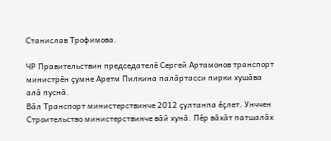Станислав Трофимова.

ЧР Правительствин председателӗ Сергей Артамонов транспорт министрӗн ҫумне Аретм Пилкина палӑртасси пирки хушӑва алӑ пуснӑ.
Вӑл Транспорт министерствинче 2012 ҫултанпа ӗҫлет. Унччен Строительство министерствинче вӑй хунӑ. Пӗр вӑхӑт патшалӑх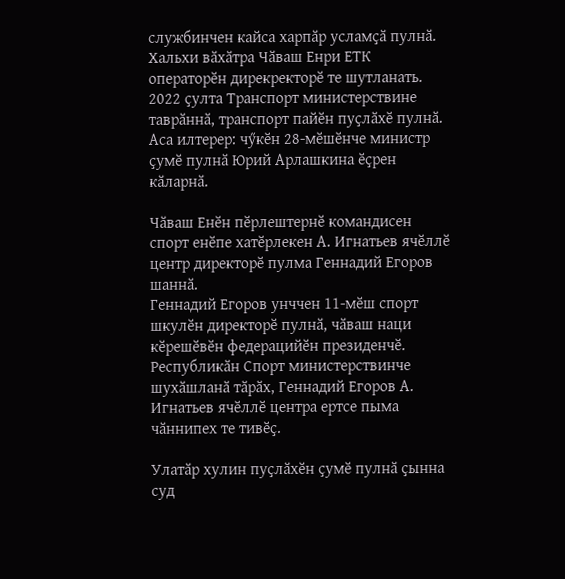службинчен кайса харпӑр усламҫӑ пулнӑ. Хальхи вӑхӑтра Чӑваш Енри ЕТК операторӗн дирекректорӗ те шутланать. 2022 ҫулта Транспорт министерствине таврӑннӑ, транспорт пайӗн пуҫлӑхӗ пулнӑ.
Аса илтерер: чӳкӗн 28-мӗшӗнче министр ҫумӗ пулнӑ Юрий Арлашкина ӗҫрен кӑларнӑ.

Чӑваш Енӗн пӗрлештернӗ командисен спорт енӗпе хатӗрлекен А. Игнатьев ячӗллӗ центр директорӗ пулма Геннадий Егоров шаннӑ.
Геннадий Егоров унччен 11-мӗш спорт шкулӗн директорӗ пулнӑ, чӑваш наци кӗрешӗвӗн федерацийӗн президенчӗ.
Республикӑн Спорт министерствинче шухӑшланӑ тӑрӑх, Геннадий Егоров А. Игнатьев ячӗллӗ центра ертсе пыма чӑннипех те тивӗҫ.

Улатӑр хулин пуҫлӑхӗн ҫумӗ пулнӑ ҫынна суд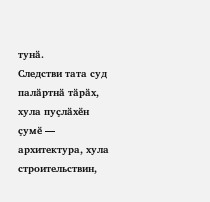тунӑ.
Следстви тата суд палӑртнӑ тӑрӑх, хула пуҫлӑхӗн ҫумӗ — архитектура, хула строительствин,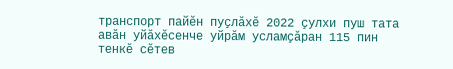транспорт пайӗн пуҫлӑхӗ 2022 ҫулхи пуш тата авӑн уйӑхӗсенче уйрӑм усламҫӑран 115 пин тенкӗ сӗтев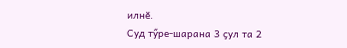илнӗ.
Суд тӳре-шарана 3 ҫул та 2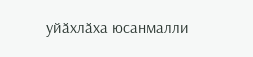уйӑхлӑха юсанмалли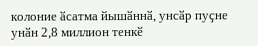колоние ӑсатма йышӑннӑ, унсӑр пуҫне унӑн 2,8 миллион тенкӗ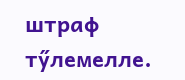штраф тӳлемелле.